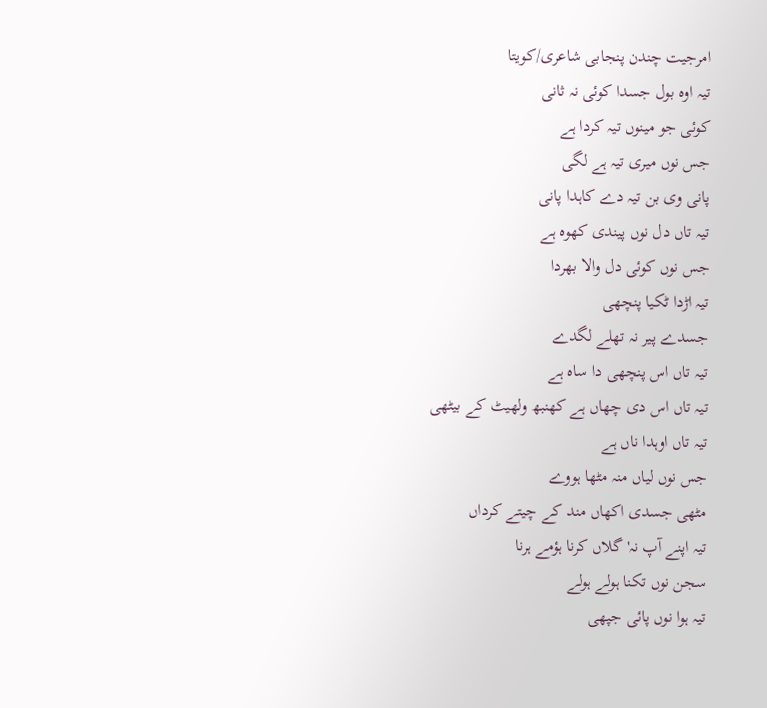امرجیت چندن پنجابی شاعری/کویتا
تیہ اوہ بول جسدا کوئی نہ ثانی
کوئی جو مینوں تیہ کردا ہے
جس نوں میری تیہ ہے لگی
پانی وی بن تیہ دے کاہدا پانی
تیہ تاں دل نوں پیندی کھوہ ہے
جس نوں کوئی دل والا بھردا
تیہ اڑدا ٹکیا پنچھی
جسدے پیر نہ تھلے لگدے
تیہ تاں اس پنچھی دا ساہ ہے
تیہ تاں اس دی چھاں ہے کھنبھ ولھیٹ کے بیٹھی
تیہ تاں اوہدا ناں ہے
جس نوں لیاں منہ مٹھا ہووے
مٹھی جسدی اکھاں مند کے چیتے کرداں
تیہ اپنے آپ نہ' گلاں کرنا ہؤمے ہرنا
سجن نوں تکنا ہولے ہولے
تیہ ہوا نوں پائی جپھی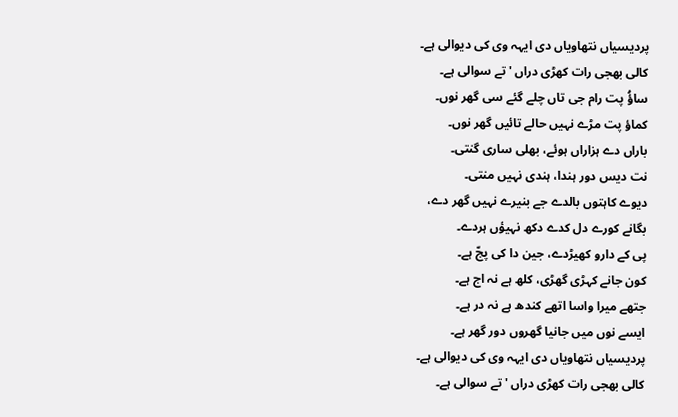پردیسیاں نتھاویاں دی ایہہ وی کی دیوالی ہے۔
کالی بھجی رات کھڑی دراں 'تے سوالی ہے۔
ساؤُ پت رام جی تاں چلے گئے سی گھر نوں۔
کماؤ پت مڑے نہیں حالے تائیں گھر نوں۔
باراں دے ہزاراں ہوئے، بھلی ساری گنتی۔
نت دیس دور ہندا، ہندی نہیں منتی۔
دیوے کاہتوں بالدے جے بنیرے نہیں گھر دے،
بگانے کورے دل کدے دکھ نہیؤں ہردے۔
پی کے دارو کھیڑدے، جین دا کی پجّ ہے۔
کون جانے کہڑی گھڑی، کلھ ہے نہ اج ہے۔
جتھے میرا واسا اتھے کندھ ہے نہ در ہے۔
ایسے نوں میں جانیا گھروں دور گھر ہے۔
پردیسیاں نتھاویاں دی ایہہ وی کی دیوالی ہے۔
کالی بھجی رات کھڑی دراں 'تے سوالی ہے۔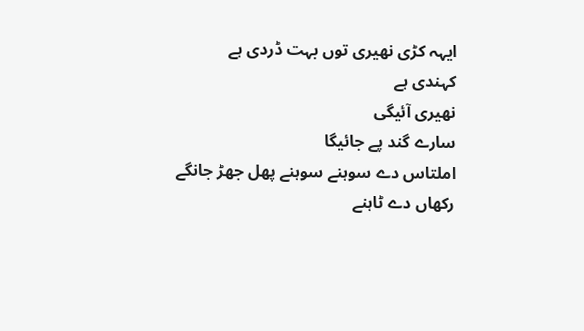ایہہ کڑی نھیری توں بہت ڈردی ہے
کہندی ہے
نھیری آئیگی
سارے گند پے جائیگا
املتاس دے سوہنے سوہنے پھل جھڑ جانگے
رکھاں دے ٹاہنے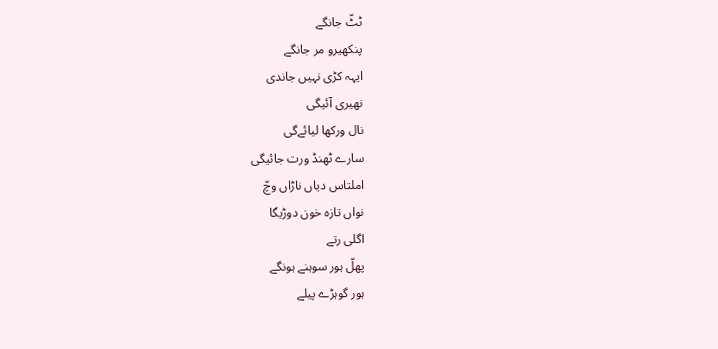ٹٹّ جانگے
پنکھیرو مر جانگے
ایہہ کڑی نہیں جاندی
نھیری آئیگی
نال ورکھا لیائےگی
سارے ٹھنڈ ورت جائیگی
املتاس دیاں ناڑاں وچّ
نواں تازہ خون دوڑیگا
اگلی رتے
پھلّ ہور سوہنے ہونگے
ہور گوہڑے پیلے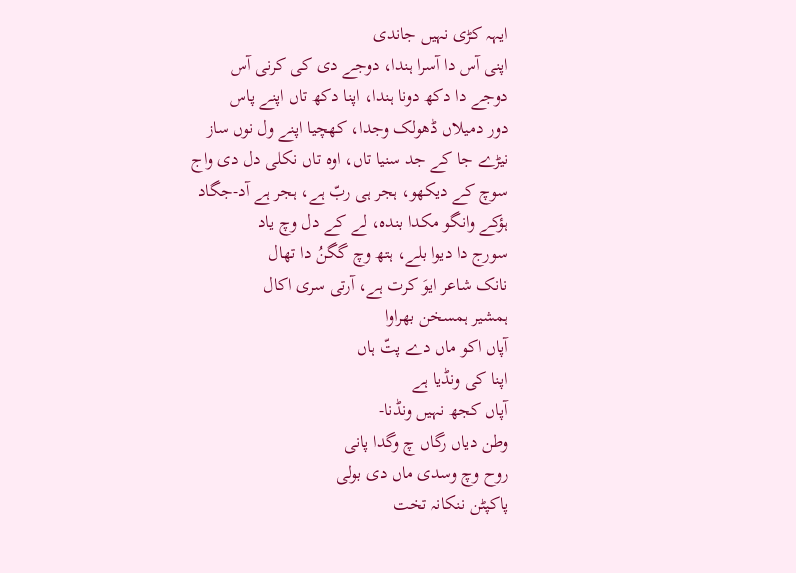ایہہ کڑی نہیں جاندی
اپنی آس دا آسرا ہندا، دوجے دی کی کرنی آس
دوجے دا دکھ دونا ہندا، اپنا دکھ تاں اپنے پاس
دور دمیلاں ڈھولک وجدا، کھچیا اپنے ول نوں ساز
نیڑے جا کے جد سنیا تاں، اوہ تاں نکلی دل دی واج
سوچ کے دیکھو، ہجر ہی ربّ ہے، ہجر ہے آد-جگاد
ہؤکے وانگو مکدا بندہ، لے کے دل وچ یاد
سورج دا دیوا بلے، ہتھ وچ گگنُ دا تھال
نانک شاعر ایوَ کرت ہے، آرتی سری اکال
ہمشیر ہمسخن بھراوا
آپاں اکو ماں دے پتّ ہاں
اپنا کی ونڈیا ہے
آپاں کجھ نہیں ونڈنا-
وطن دیاں رگاں چ وگدا پانی
روح وچ وسدی ماں دی بولی
پاکپٹن ننکانہ تخت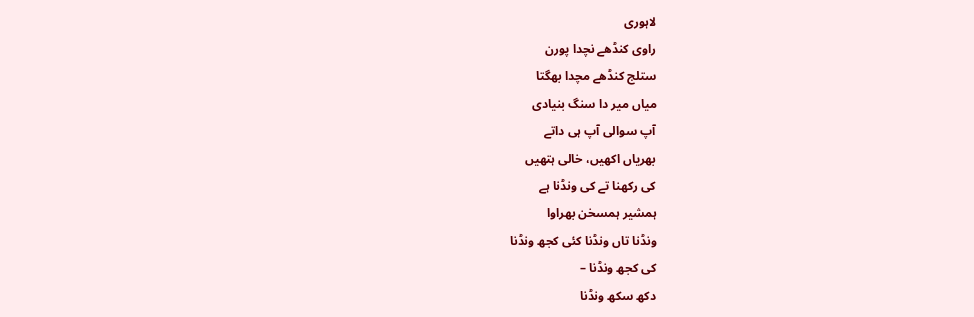لاہوری
راوی کنڈھے نچدا پورن
ستلج کنڈھے مچدا بھگتا
میاں میر دا سنگ بنیادی
آپ سوالی آپ ہی داتے
بھریاں اکھیں، خالی ہتھیں
کی رکھنا تے کی ونڈنا ہے
ہمشیر ہمسخن بھراوا
ونڈنا تاں ونڈنا کئی کجھ ونڈنا
کی کجھ ونڈنا –
دکھ سکھ ونڈنا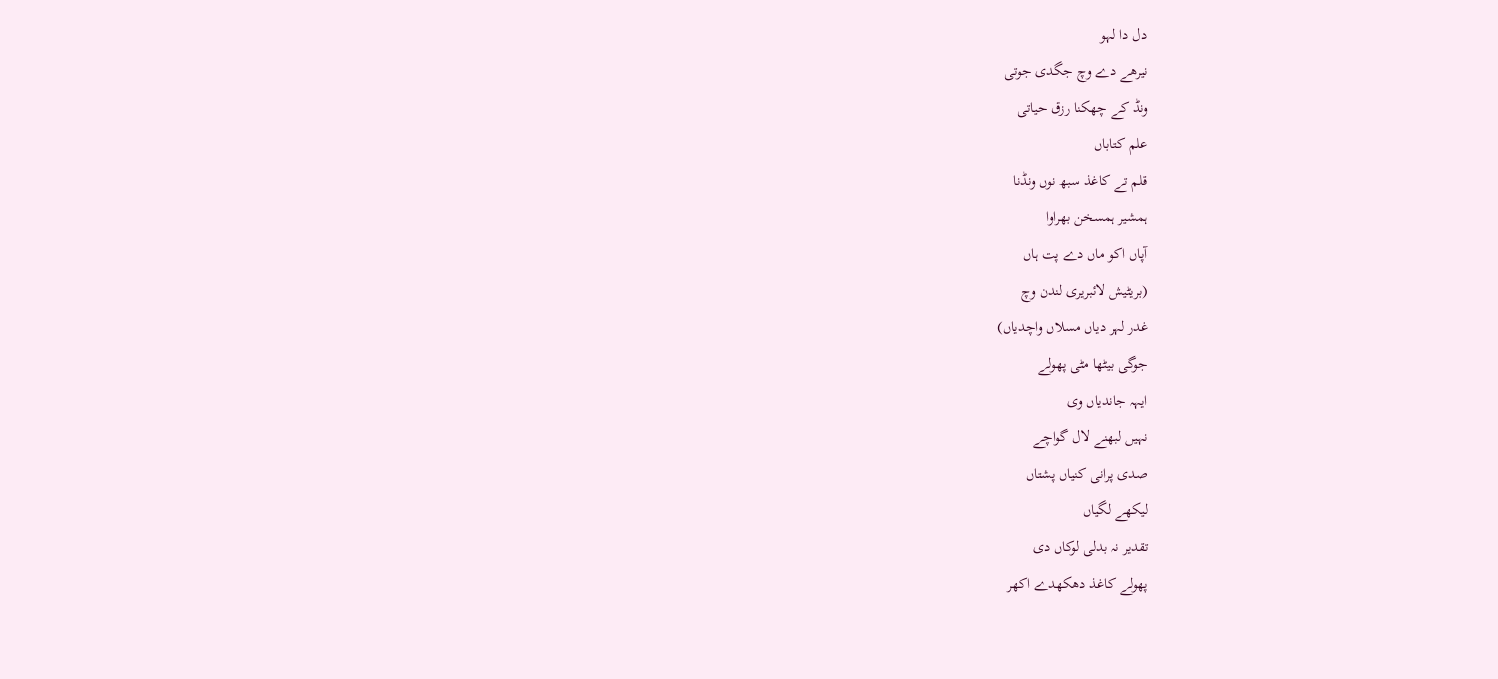دل دا لہو
نیرھے دے وچ جگدی جوتی
ونڈ کے چھکنا رزق حیاتی
علم کتاباں
قلم تے کاغذ سبھ نوں ونڈنا
ہمشیر ہمسخن بھراوا
آپاں اکو ماں دے پت ہاں
(بریٹیش لائبریری لندن وچ
غدر لہر دیاں مسلاں واچدیاں)
جوگی بیٹھا مٹی پھولے
ایہہ جاندیاں وی
نہیں لبھنے لال گواچے
صدی پرانی کنیاں پشتاں
لیکھے لگیاں
تقدیر نہ بدلی لوکاں دی
پھولے کاغذ دھکھدے اکھر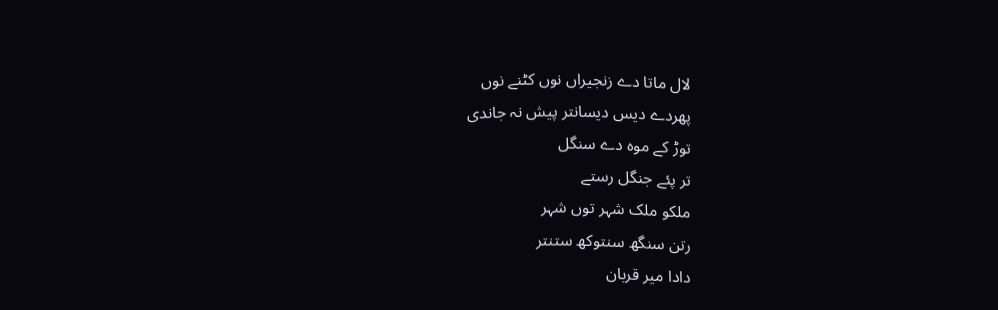لال ماتا دے زنجیراں نوں کٹنے نوں
پھردے دیس دیسانتر پیش نہ جاندی
توڑ کے موہ دے سنگل
تر پئے جنگل رستے
ملکو ملک شہر توں شہر
رتن سنگھ سنتوکھ ستنتر
دادا میر قربان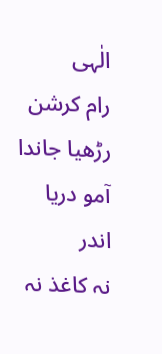الٰہی
رام کرشن رڑھیا جاندا آمو دریا اندر
نہ کاغذ نہ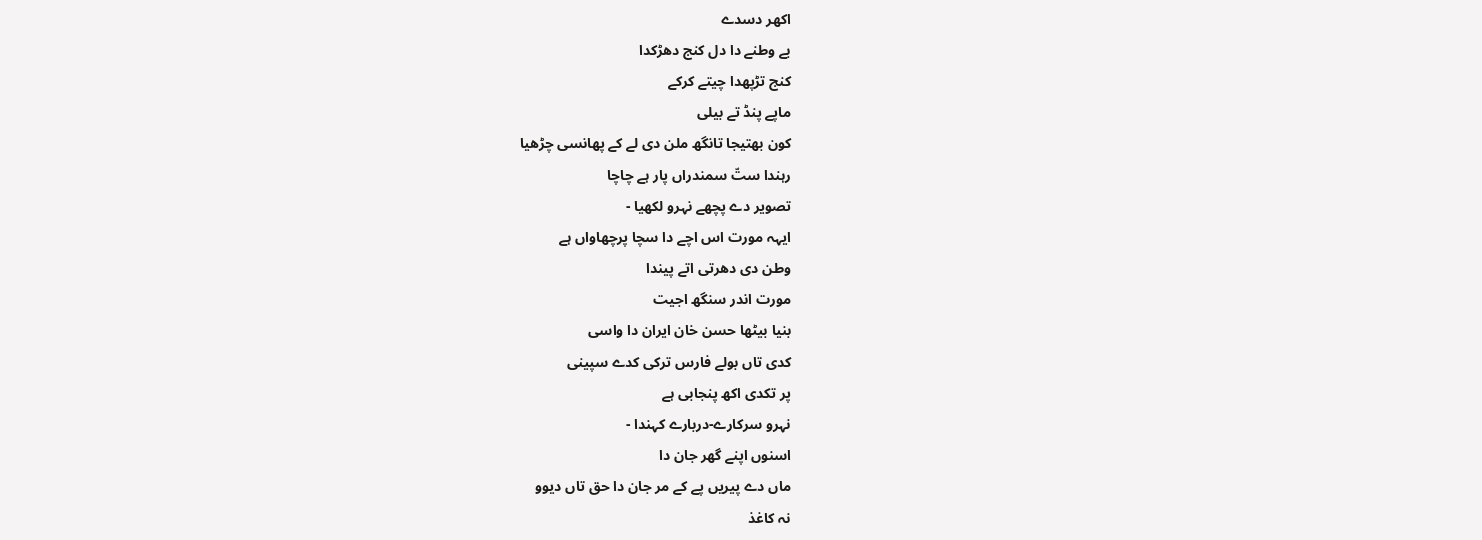اکھر دسدے
بے وطنے دا دل کنج دھڑکدا
کنج تڑپھدا چیتے کرکے
ماپے پنڈ تے بیلی
کون بھتیجا تانگھ ملن دی لے کے پھانسی چڑھیا
رہندا ستّ سمندراں پار ہے چاچا
تصویر دے پچھے نہرو لکھیا -
ایہہ مورت اس اچے دا سچا پرچھاواں ہے
وطن دی دھرتی اتے پیندا
مورت اندر سنگھ اجیت
بنیا بیٹھا حسن خان ایران دا واسی
کدی تاں بولے فارس ترکی کدے سپینی
پر تکدی اکھ پنجابی ہے
نہرو سرکارے-دربارے کہندا -
اسنوں اپنے گھر جان دا
ماں دے پیریں پے کے مر جان دا حق تاں دیوو
نہ کاغذ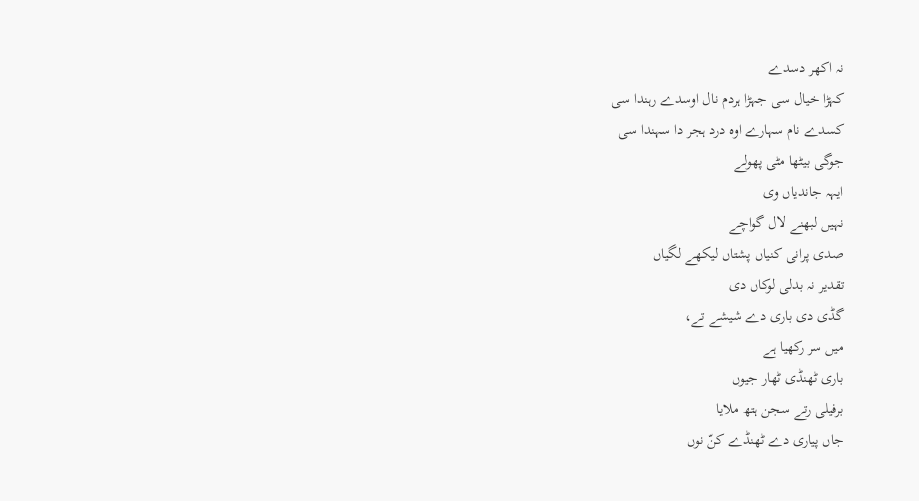نہ اکھر دسدے
کہڑا خیال سی جہڑا ہردم نال اوسدے رہندا سی
کسدے نام سہارے اوہ درد ہجر دا سہندا سی
جوگی بیٹھا مٹی پھولے
ایہہ جاندیاں وی
نہیں لبھنے لال گواچے
صدی پرانی کنیاں پشتاں لیکھے لگیاں
تقدیر نہ بدلی لوکاں دی
گڈی دی باری دے شیشے تے،
میں سر رکھیا ہے
باری ٹھنڈی ٹھار جیوں
برفیلی رتے سجن ہتھ ملایا
جاں پیاری دے ٹھنڈے کنّ نوں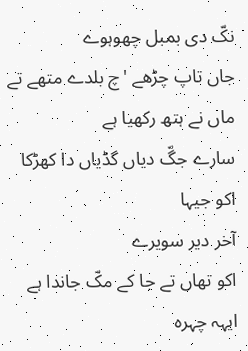نکّ دی بمبل چھوہوے
جاں تاپ چڑھے 'چ بلدے متھے تے
ماں نے ہتھ رکھیا ہے
سارے جگّ دیاں گڈیاں دا کھڑکا اکو جیہا
آخر دیر سویرے
اکو تھاں تے جا کے مکّ جاندا ہے
ایہہ چہرہ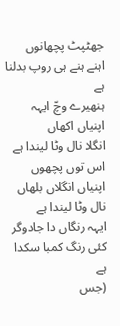جھٹپٹ پچھانوں
اہنے ہنے ہی روپ بدلنا ہے
ہنھیرے وچّ ایہہ اپنیاں اکھاں
انگلا نال وٹا لیندا ہے
اس توں پچھوں
اپنیاں انگلاں بلھاں نال وٹا لیندا ہے
ایہہ رنگاں دا جادوگر
کئی رنگ کمبا سکدا ہے
(جس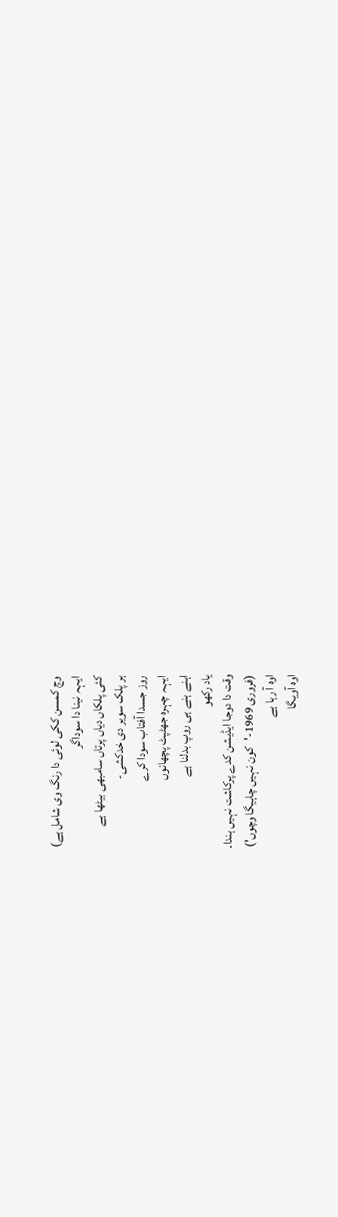وچ کمسن ککی لوئی دا رنگ وی شامل ہے)
ایہہ نینا دا سوداگر
کئی پلکاں دیاں پرتاں سامبھی بیٹھا ہے
ہر پلک سویر دی خدکشی-
روز جسدا آفتاب سودا کرے
ایہہ چہرہ جھٹپٹ پچھانوں
اہنے ہنے ہی روپ بدلنا ہے
یاد رکھو
وقت دا دوجا ایڈیشن کدے پرکاشت نہیں ہندا۔
(فروری 1969-'کون نہیں چاہیگا وچوں')
اوہ آ رہا ہے
اوہ آویگا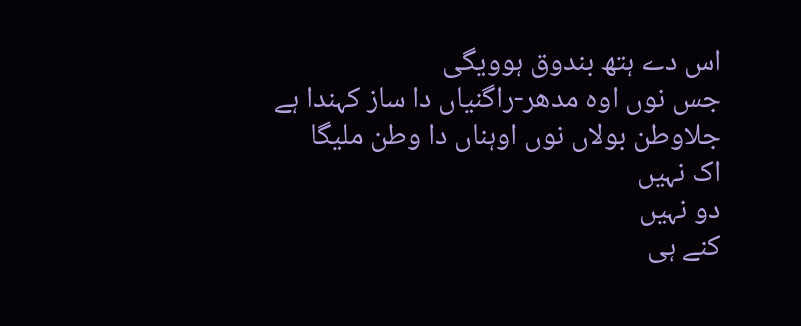اس دے ہتھ بندوق ہوویگی
جس نوں اوہ مدھر-راگنیاں دا ساز کہندا ہے
جلاوطن بولاں نوں اوہناں دا وطن ملیگا
اک نہیں
دو نہیں
کنے ہی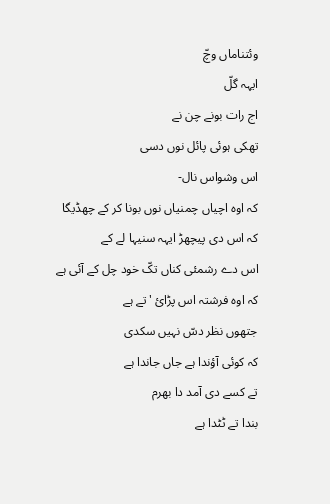وئتناماں وچّ
ایہہ گلّ
اج رات بونے چن نے
تھکی ہوئی پائل نوں دسی
اس وشواس نال-
کہ اوہ اچیاں چمنیاں نوں بونا کر کے چھڈیگا
کہ اس دی پیچھڑ ایہہ سنیہا لے کے
اس دے رشمئی کناں تکّ خود چل کے آئی ہے
کہ اوہ فرشتہ اس پڑائ 'تے ہے
جتھوں نظر دسّ نہیں سکدی
کہ کوئی آؤندا ہے جاں جاندا ہے
تے کسے دی آمد دا بھرم
بندا تے ٹٹدا ہے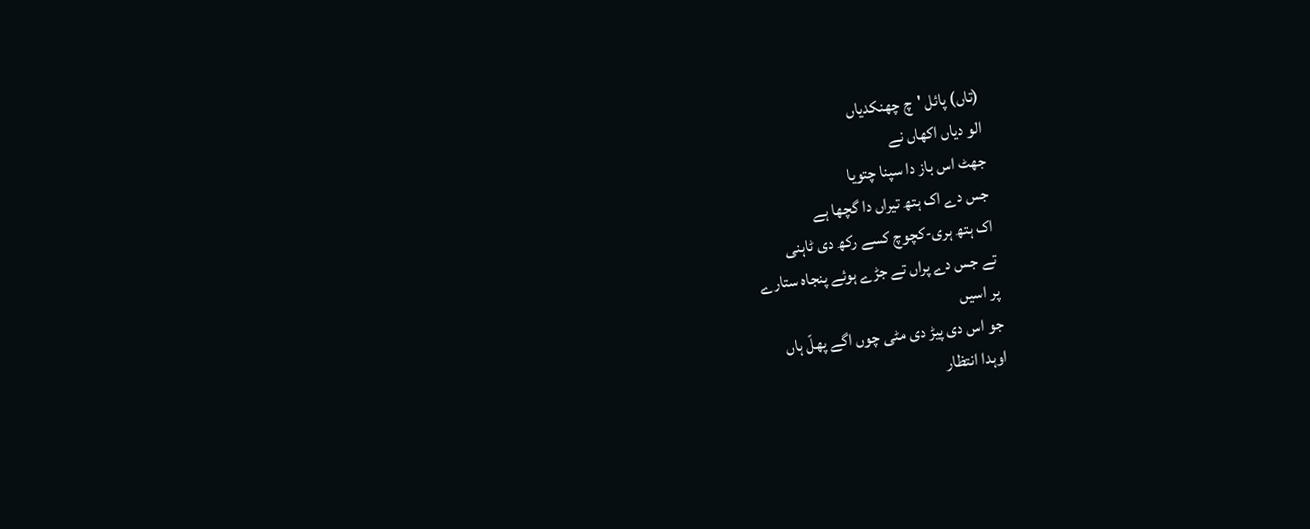(تاں) پائل 'چ چھنکدیاں
الو دیاں اکھاں نے
جھٹ اس باز دا سپنا چتویا
جس دے اک ہتھ تیراں دا گچھا ہے
اک ہتھ ہری-کچوچ کسے رکھ دی ٹاہنی
تے جس دے پراں تے جڑے ہوئے پنجاہ ستارے
پر اسیں
جو اس دی پیڑ دی مٹی چوں اگے پھلّ ہاں
اوہدا انتظار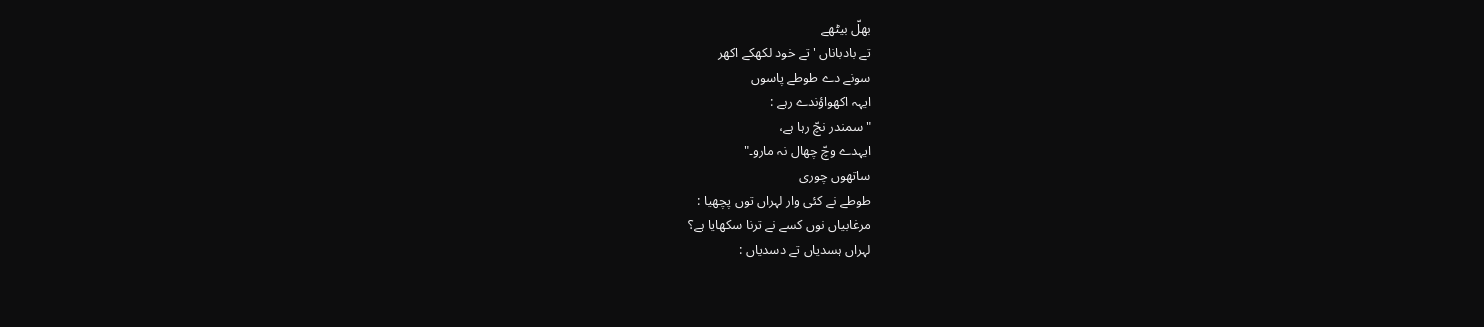بھلّ بیٹھے
تے بادباناں 'تے خود لکھکے اکھر
سونے دے طوطے پاسوں
ایہہ اکھواؤندے رہے :
"سمندر نچّ رہا ہے،
ایہدے وچّ چھال نہ مارو۔"
ساتھوں چوری
طوطے نے کئی وار لہراں توں پچھیا :
مرغابیاں نوں کسے نے ترنا سکھایا ہے؟
لہراں ہسدیاں تے دسدیاں :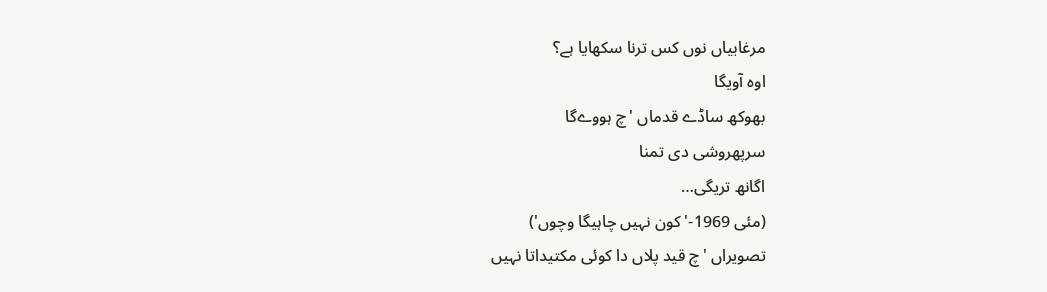مرغابیاں نوں کس ترنا سکھایا ہے؟
اوہ آویگا
بھوکھ ساڈے قدماں 'چ ہووےگا
سرپھروشی دی تمنا
اگانھ تریگی…
(مئی 1969-'کون نہیں چاہیگا وچوں')
تصویراں 'چ قید پلاں دا کوئی مکتیداتا نہیں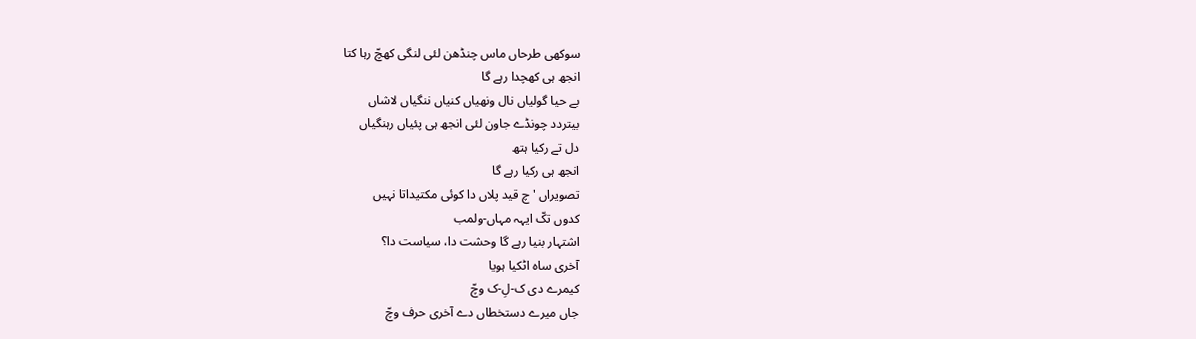سوکھی طرحاں ماس چنڈھن لئی لنگی کھچّ رہا کتا
انجھ ہی کھچدا رہے گا
بے حیا گولیاں نال ونھیاں کنیاں ننگیاں لاشاں
بیتردد چونڈے جاون لئی انجھ ہی پئیاں رہنگیاں
دل تے رکیا ہتھ
انجھ ہی رکیا رہے گا
تصویراں 'چ قید پلاں دا کوئی مکتیداتا نہیں
کدوں تکّ ایہہ مہاں-ولمب
اشتہار بنیا رہے گا وحشت دا، سیاست دا؟
آخری ساہ اٹکیا ہویا
کیمرے دی ک-لِ-ک وچّ
جاں میرے دستخطاں دے آخری حرف وچّ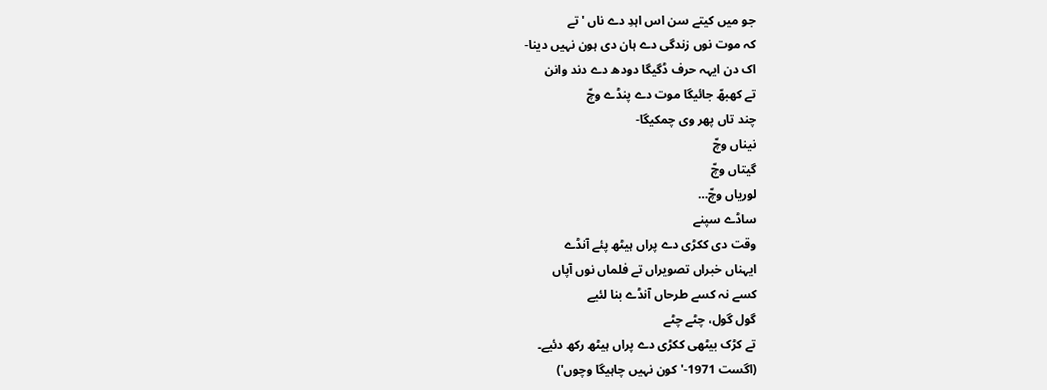جو میں کیتے سن اس اہدِ دے ناں 'تے
کہ موت نوں زندگی دے ہان دی ہون نہیں دینا-
اک دن ایہہ حرف ڈگیگا دودھ دے دند وانن
تے کھبھّ جائیگا موت دے پنڈے وچّ
چند تاں پھر وی چمکیگا-
نیناں وچّ
گیتاں وچّ
لوریاں وچّ…
ساڈے سپنے
وقت دی ککڑی دے پراں ہیٹھ پئے آنڈے
ایہناں خبراں تصویراں تے فلماں نوں آپاں
کسے نہ کسے طرحاں آنڈے بنا لئیے
گول گول، چٹے چٹے
تے کڑک بیٹھی ککڑی دے پراں ہیٹھ رکھ دئیے۔
(اگست 1971-'کون نہیں چاہیگا وچوں')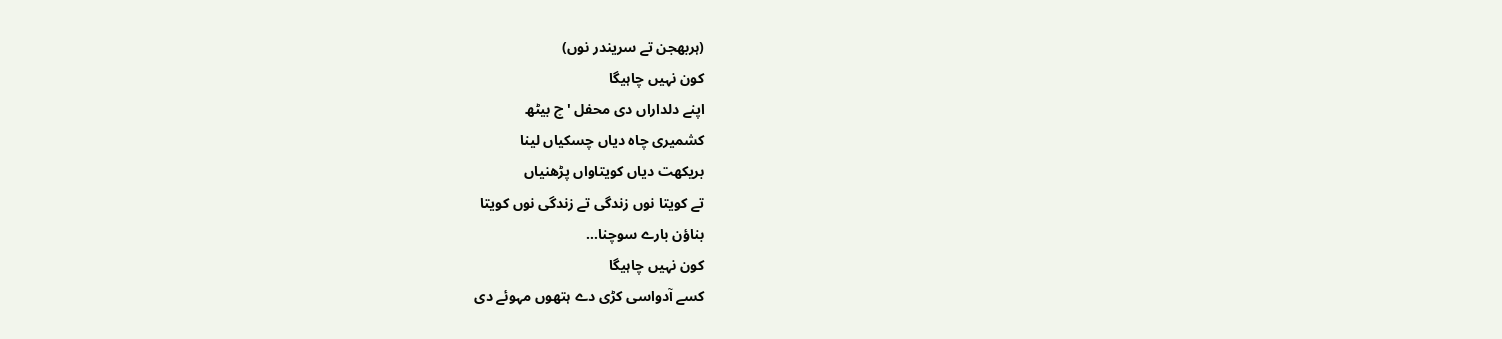(ہربھجن تے سریندر نوں)
کون نہیں چاہیگا
اپنے دلداراں دی محفل 'چ بیٹھ
کشمیری چاہ دیاں چسکیاں لینا
بریکھت دیاں کویتاواں پڑھنیاں
تے کویتا نوں زندگی تے زندگی نوں کویتا
بناؤن بارے سوچنا…
کون نہیں چاہیگا
کسے آدواسی کڑی دے ہتھوں مہوئے دی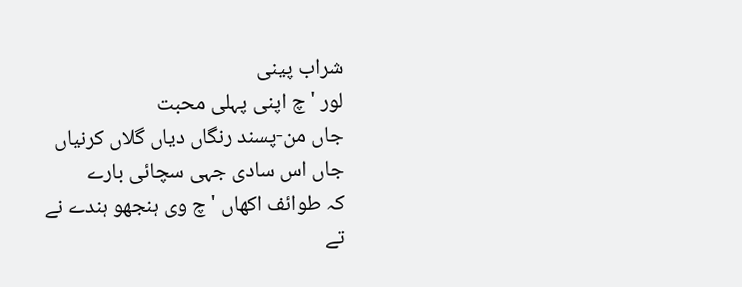شراب پینی
لور 'چ اپنی پہلی محبت
جاں من-پسند رنگاں دیاں گلاں کرنیاں
جاں اس سادی جہی سچائی بارے
کہ طوائف اکھاں 'چ وی ہنجھو ہندے نے
تے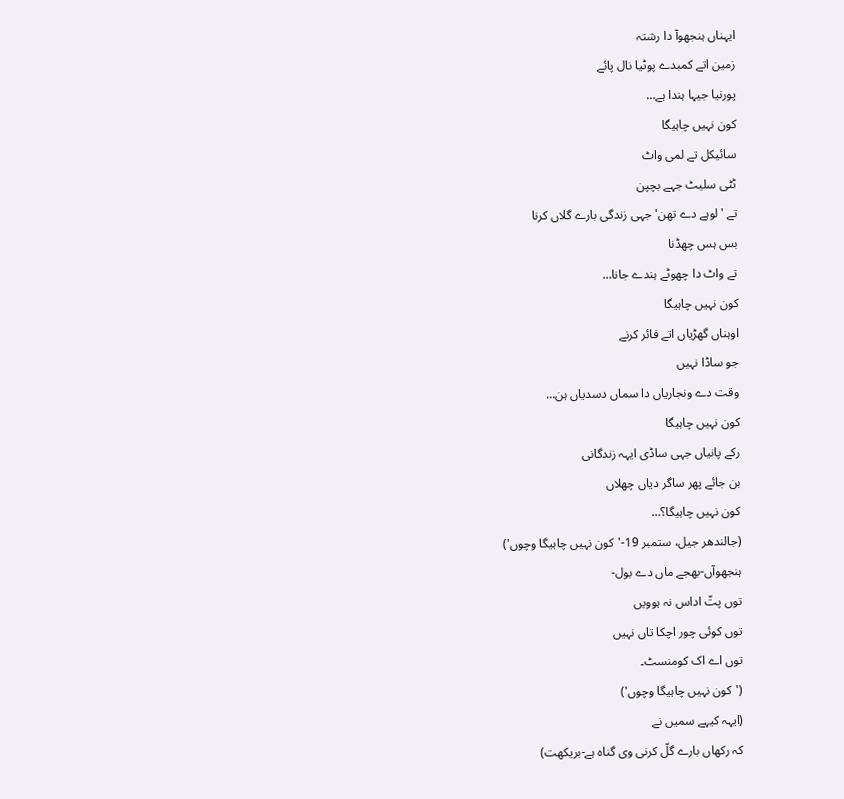ایہناں ہنجھوآ دا رشتہ
زمین اتے کمبدے پوٹیا نال پائے
پورنیا جیہا ہندا ہے…
کون نہیں چاہیگا
سائیکل تے لمی واٹ
ٹٹی سلیٹ جہے بچپن
تے 'لوہے دے تھن' جہی زندگی بارے گلاں کرنا
بس ہس چھڈنا
تے واٹ دا چھوٹے ہندے جانا…
کون نہیں چاہیگا
اوہناں گھڑیاں اتے فائر کرنے
جو ساڈا نہیں
وقت دے ونجاریاں دا سماں دسدیاں ہن…
کون نہیں چاہیگا
رکے پانیاں جہی ساڈی ایہہ زندگانی
بن جائے پھر ساگر دیاں چھلاں
کون نہیں چاہیگا؟…
(جالندھر جیل، ستمبر 19-'کون نہیں چاہیگا وچوں')
ہنجھوآں-بھجے ماں دے بول-
توں پتّ اداس نہ ہوویں
توں کوئی چور اچکا تاں نہیں
توں اے اک کومنسٹ۔
('کون نہیں چاہیگا وچوں')
(ایہہ کیہے سمیں نے
کہ رکھاں بارے گلّ کرنی وی گناہ ہے-بریکھت)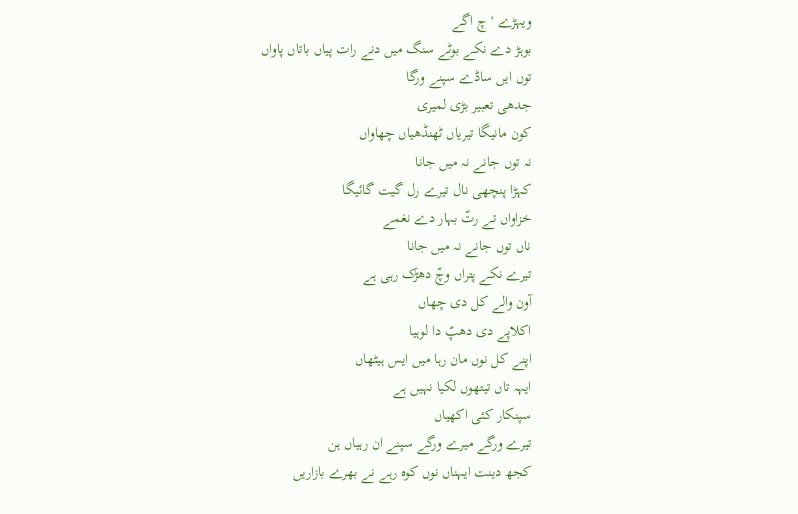ویہڑے 'چ اگے
بوہڑ دے نکے بوٹے سنگ میں دنے رات پیاں باتاں پاواں
توں ایں ساڈے سپنے ورگا
جدھی تعبیر بڑی لمیری
کون مانیگا تیریاں ٹھنڈھیاں چھاواں
نہ توں جانے نہ میں جانا
کہڑا پنچھی نال تیرے رل گیت گائیگا
خزاواں تے رتّ بہار دے نغمے
ناں توں جانے نہ میں جانا
تیرے نکے پتراں وچّ دھڑک رہی ہے
آون والے کل دی چھاں
اکلاپے دی دھپّ دا لوہیا
اپنے کل نوں مان رہا میں ایس ہیٹھاں
ایہہ تاں تیتھوں لکیا نہیں ہے
سپنکار کئی اکھیاں
تیرے ورگے میرے ورگے سپنے ان رہیاں ہن
کجھ دینت ایہناں نوں کوہ رہے نے بھرے بازاریں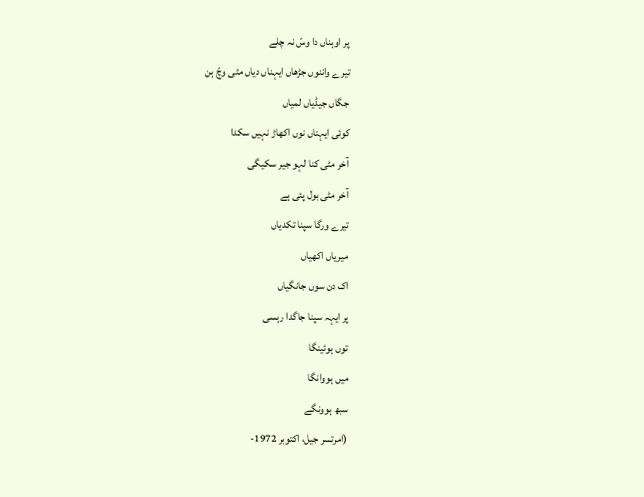پر اوہناں دا وسّ نہ چلے
تیرے واننوں جڑھاں ایہناں دیاں مٹی وچّ ہن
جگاں جیڈیاں لمیاں
کوئی ایہناں نوں اکھاڑ نہیں سکدا
آخر مٹی کنا لہو جیر سکیگی
آخر مٹی بول پئی ہے
تیرے ورگا سپنا تکدیاں
میریاں اکھیاں
اک دن سوں جانگیاں
پر ایہہ سپنا جاگدا رہسی
توں ہوئینگا
میں ہووانگا
سبھ ہوونگے
(امرتسر جیل، اکتوبر 1972-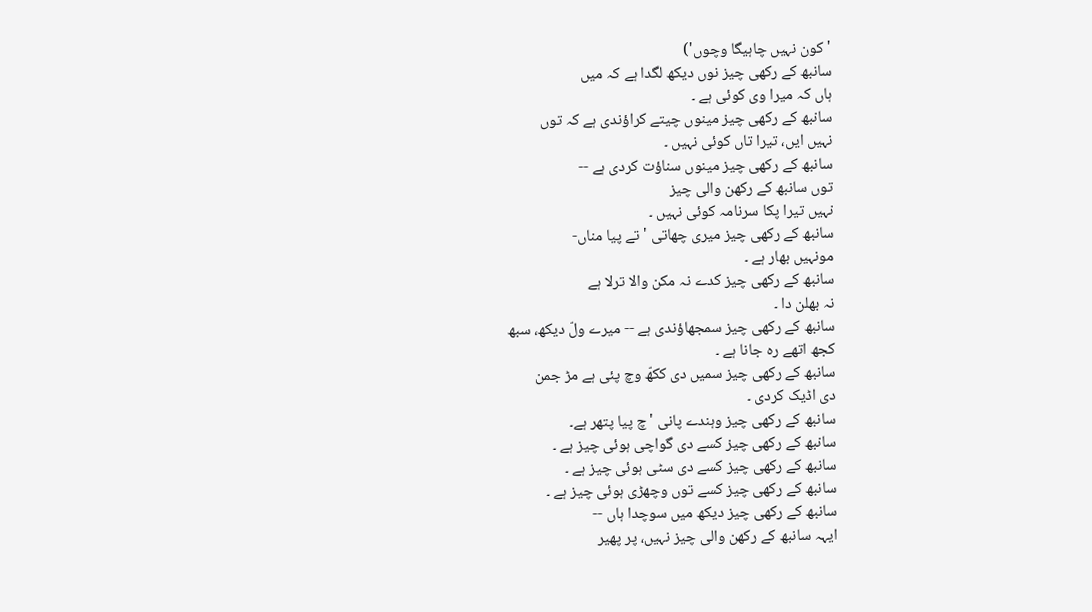'کون نہیں چاہیگا وچوں')
سانبھ کے رکھی چیز نوں دیکھ لگدا ہے کہ میں
ہاں کہ میرا وی کوئی ہے ۔
سانبھ کے رکھی چیز مینوں چیتے کراؤندی ہے کہ توں
نہیں ایں، تیرا تاں کوئی نہیں ۔
سانبھ کے رکھی چیز مینوں سناؤت کردی ہے --
توں سانبھ کے رکھن والی چیز
نہیں تیرا پکا سرنامہ کوئی نہیں ۔
سانبھ کے رکھی چیز میری چھاتی 'تے پیا مناں-
مونہیں بھار ہے ۔
سانبھ کے رکھی چیز کدے نہ مکن والا ترلا ہے
نہ بھلن دا ۔
سانبھ کے رکھی چیز سمجھاؤندی ہے -- میرے ولّ دیکھ، سبھ
کجھ اتھے رہ جانا ہے ۔
سانبھ کے رکھی چیز سمیں دی ککھّ وچ پئی ہے مڑ جمن
دی اڈیک کردی ۔
سانبھ کے رکھی چیز وہندے پانی 'چ پیا پتھر ہے۔
سانبھ کے رکھی چیز کسے دی گواچی ہوئی چیز ہے ۔
سانبھ کے رکھی چیز کسے دی سٹی ہوئی چیز ہے ۔
سانبھ کے رکھی چیز کسے توں وچھڑی ہوئی چیز ہے ۔
سانبھ کے رکھی چیز دیکھ میں سوچدا ہاں --
ایہہ سانبھ کے رکھن والی چیز نہیں، پر پھیر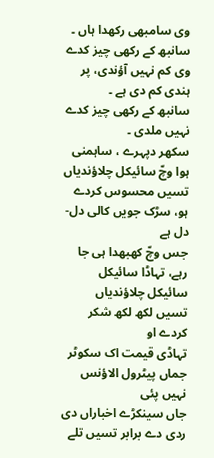وی سامبھی رکھدا ہاں ۔
سانبھ کے رکھی چیز کدے وی کم نہیں آؤندی، پر
ہندی کم دی ہے ۔
سانبھ کے رکھی چیز کدے نہیں ملدی ۔
سکھر دپہرے ، ساہمنی ہوا وچّ سائیکل چلاؤندیاں
تسیں محسوس کردے ہو، سڑک جویں کالی دل-دل ہے
جس وچّ کھبھدا ہی جا رہے، تہاڈا سائیکل
سائیکل چلاؤندیاں
تسیں لکھ لکھ شکر کردے او
تہاڈی قیمت اک سکوٹر جماں پیٹرول الاؤنس نہیں پئی
جاں سینکڑے اخباراں دی ردی دے برابر تسیں تلے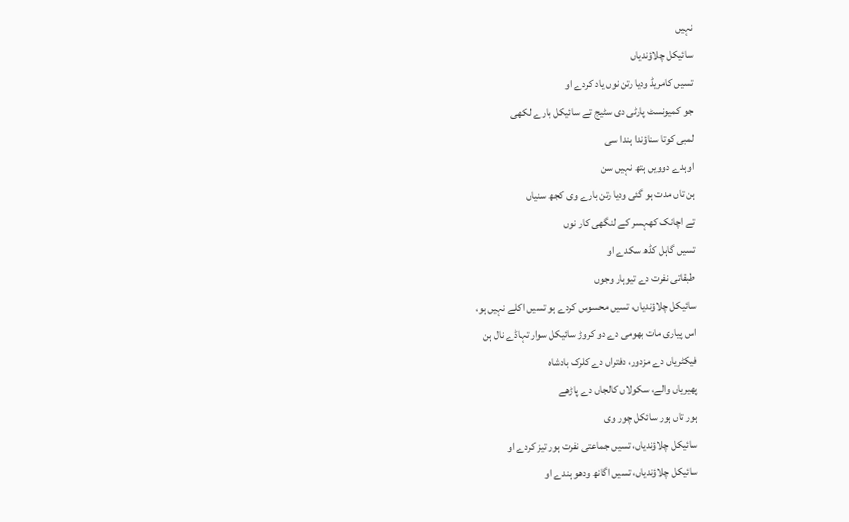نہیں
سائیکل چلاؤندیاں
تسیں کامریڈ ودیا رتن نوں یاد کردے او
جو کمیونسٹ پارٹی دی سٹیج تے سائیکل بارے لکھی
لمبی کوتا سناؤندا ہندا سی
اوہدے دوویں ہتھ نہیں سن
ہن تاں مدت ہو گئی ودیا رتن بارے وی کجھ سنیاں
تے اچانک کھہسر کے لنگھی کار نوں
تسیں گاہل کڈھ سکدے او
طبقاتی نفرت دے تیوہار وجوں
سائیکل چلاؤندیاں، تسیں محسوس کردے ہو تسیں اکلے نہیں ہو،
اس پیاری مات بھومی دے دو کروڑ سائیکل سوار تہاڈے نال ہن
فیکٹریاں دے مزدور، دفتراں دے کلرک بادشاہ
پھیریاں والے، سکولاں کالجاں دے پاڑھے
ہور تاں ہور سائکل چور وی
سائیکل چلاؤندیاں، تسیں جماعتی نفرت ہور تیز کردے او
سائیکل چلاؤندیاں، تسیں اگانھ ودھو ہندے او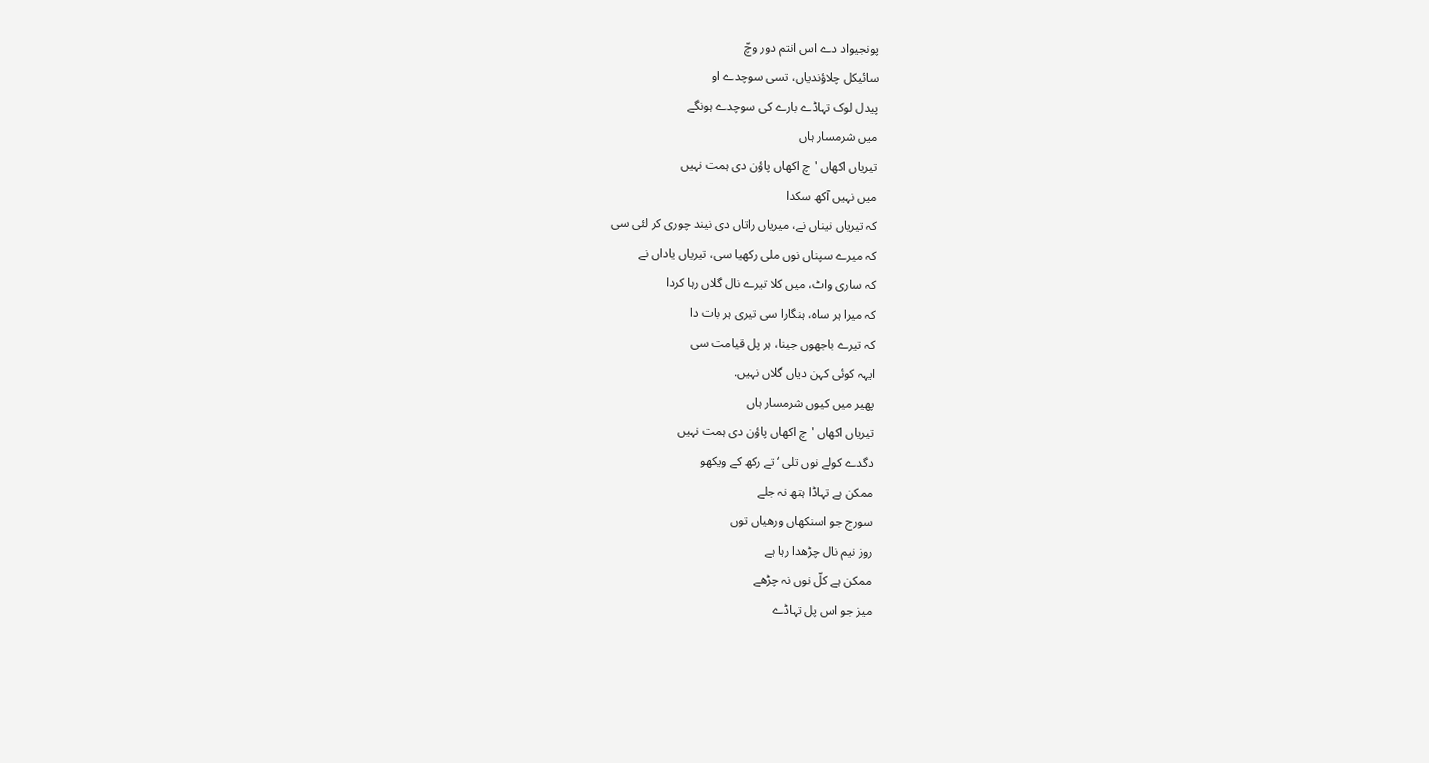پونجیواد دے اس انتم دور وچّ
سائیکل چلاؤندیاں، تسی سوچدے او
پیدل لوک تہاڈے بارے کی سوچدے ہونگے
میں شرمسار ہاں
تیریاں اکھاں 'چ اکھاں پاؤن دی ہمت نہیں
میں نہیں آکھ سکدا
کہ تیریاں نیناں نے، میریاں راتاں دی نیند چوری کر لئی سی
کہ میرے سپناں نوں ملی رکھیا سی، تیریاں یاداں نے
کہ ساری واٹ، میں کلا تیرے نال گلاں رہا کردا
کہ میرا ہر ساہ، ہنگارا سی تیری ہر بات دا
کہ تیرے باجھوں جینا، ہر پل قیامت سی
ایہہ کوئی کہن دیاں گلاں نہیں.
پھیر میں کیوں شرمسار ہاں
تیریاں اکھاں 'چ اکھاں پاؤن دی ہمت نہیں
دگدے کولے نوں تلی ‘تے رکھ کے ویکھو
ممکن ہے تہاڈا ہتھ نہ جلے
سورج جو اسنکھاں ورھیاں توں
روز نیم نال چڑھدا رہا ہے
ممکن ہے کلّ نوں نہ چڑھے
میز جو اس پل تہاڈے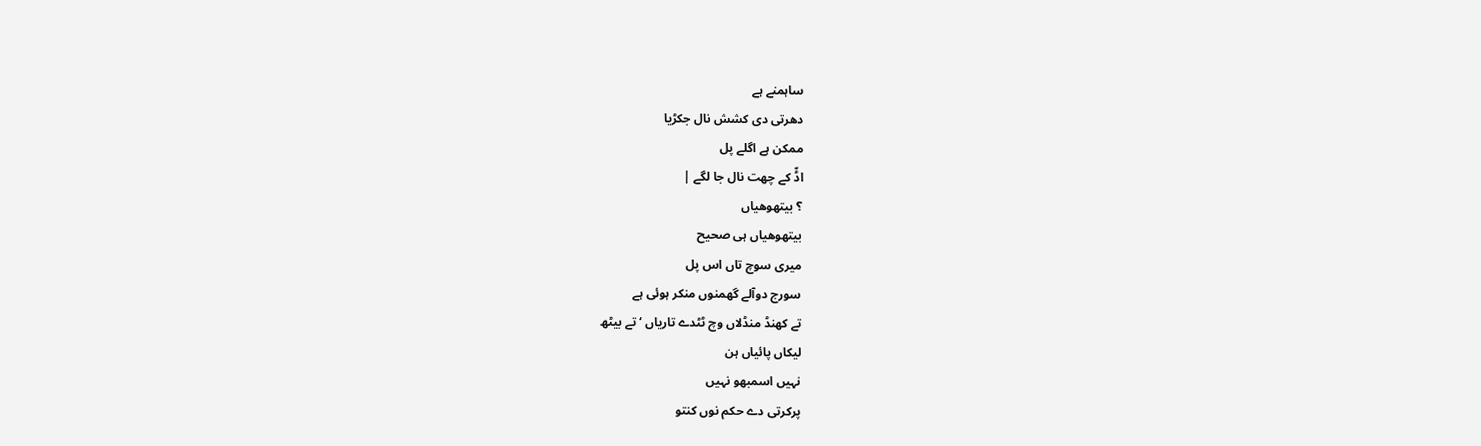ساہمنے ہے
دھرتی دی کشش نال جکڑیا
ممکن ہے اگلے پل
اڈّ کے چھت نال جا لگے |
؟ بیتھوھیاں
بیتھوھیاں ہی صحیح
میری سوچ تاں اس پل
سورج دوآلے گھمنوں منکر ہوئی ہے
تے کھنڈ منڈلاں وچ ٹٹدے تاریاں ‘تے بیٹھ
لیکاں پائیاں ہن
نہیں اسمبھو نہیں
پرکرتی دے حکم نوں کنتو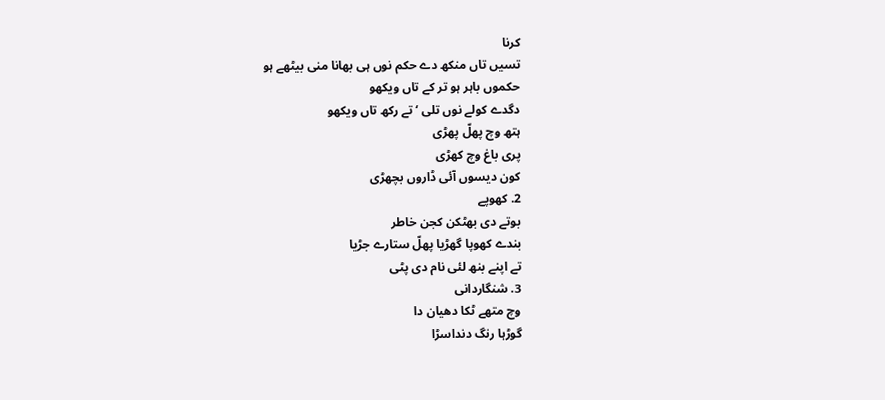کرنا
تسیں تاں منکھ دے حکم نوں ہی بھانا منی بیٹھے ہو
حکموں باہر ہو تر کے تاں ویکھو
دگدے کولے نوں تلی ‘تے رکھ تاں ویکھو
ہتھ وچ پھلّ پھڑی
پری باغ وچ کھڑی
کون دیسوں آئی ڈاروں بچھڑی
2. کھوپے
بوتے دی بھٹکن کجن خاطر
بندے کھوپا گھڑیا پھلّ ستارے جڑیا
تے اپنے بنھ لئی نام دی پٹی
3. شنگاردانی
وچ متھے ٹکا دھیان دا
گوڑہا رنگ دنداسڑا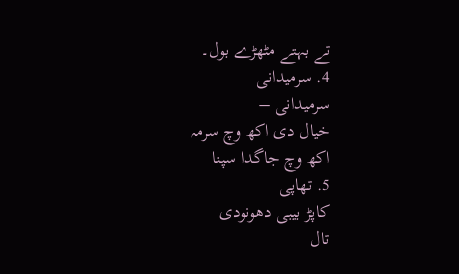تے بہتے مٹھڑے بول۔
4. سرمیدانی
سرمیدانی –
خیال دی اکھ وچ سرمہ
اکھ وچ جاگدا سپنا
5. تھاپی
کاپڑ بیبی دھونودی
تال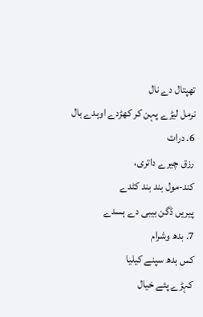تھپتال دے نال
نرمل لیڑے پہن کر کھڑدے اوہدے بال
6. درات
رزق چیرے داتری،
کند-مول بند بند کٹدے
پیریں ڈگن بیبی دے ہسدے
7. بدھ وشرام
کس بدھ سپنے کیلیا
کہڑے پئے خیال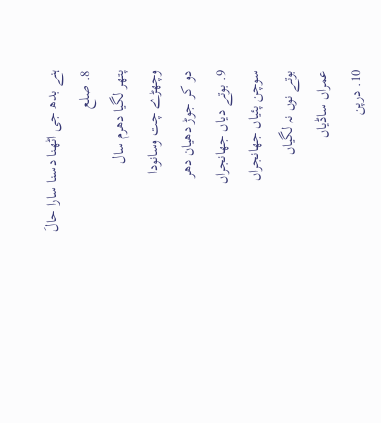ہنے بدھ جی اٹھنا دسنا سارا حالَ
8. صلع
پتھر لگیا دھرم سال
وچھڑے چت وسانودا
دو کر جوڑ دھیان دھر
9. بوتے دیاں جھانجراں
سوچن پئیاں جھانجراں
بوتے نوں نہ لگیاں
عمراں ساڈیاں
10. درپن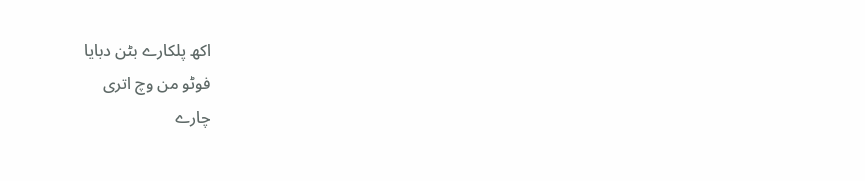اکھ پلکارے بٹن دبایا
فوٹو من وچ اتری
چارے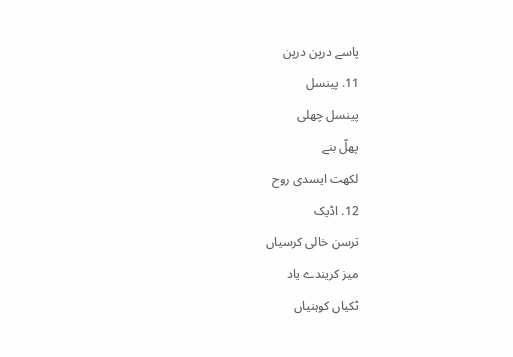پاسے درپن درپن
11. پینسل
پینسل چھلی
پھلّ بنے
لکھت ایسدی روح
12. اڈیک
ترسن خالی کرسیاں
میز کریندے یاد
ٹکیاں کوہنیاں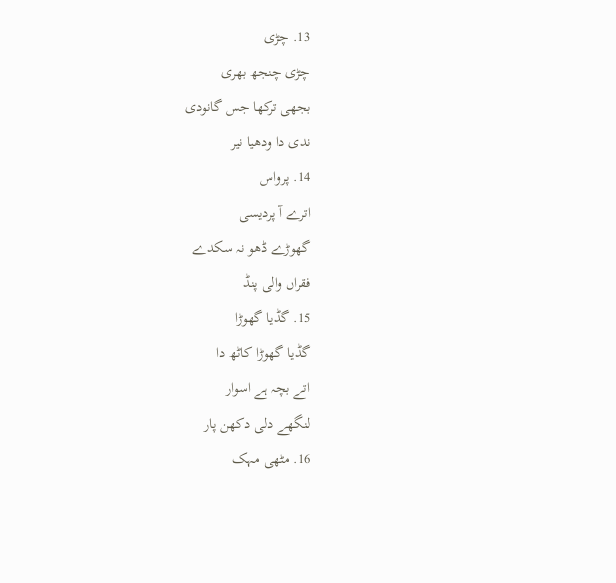13. چڑی
چڑی چنجھ بھری
بجھی ترکھا جس گانودی
ندی دا ودھیا نیر
14. پرواس
اترے آ پردیسی
گھوڑے ڈھو نہ سکدے
فقراں والی پنڈ
15. گڈیا گھوڑا
گڈیا گھوڑا کاٹھ دا
اتے بچہ ہے اسوار
لنگھے دلی دکھن پار
16. مٹھی مہک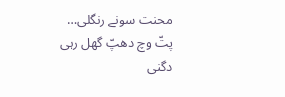محنت سونے رنگلی…
پتّ وچ دھپّ گھل رہی
دگنی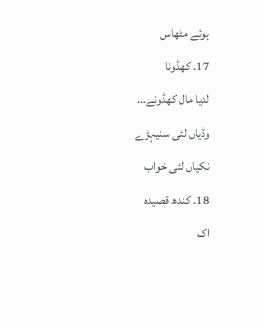ہوئے مٹھاس
17. کھڈونا
لدیا مال کھڈونے…
وڈیاں لئی سنیہڑے
نکیاں لئی خواب
18. کندھ قصیدہ
اک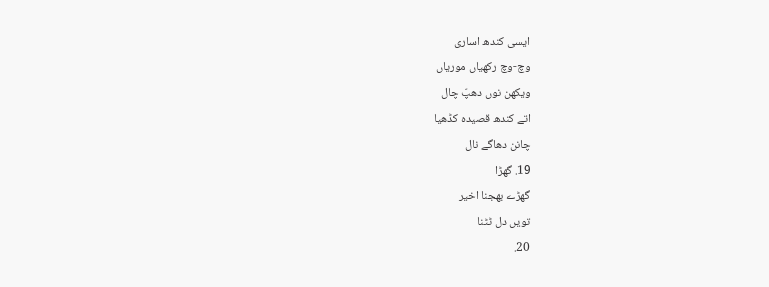ایسی کندھ اساری
وچ-وچ رکھیاں موریاں
ویکھن نوں دھپّ چال
اتے کندھ قصیدہ کڈھیا
چانن دھاگے نال
19. گھڑا
گھڑے بھجنا اخیر
تویں دل ٹٹنا
20.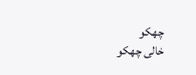چھکو
خالی چھکو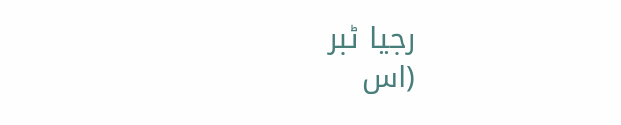رجیا ٹبر
(اس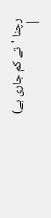رچنا 'تے کم جاری ہے)
|